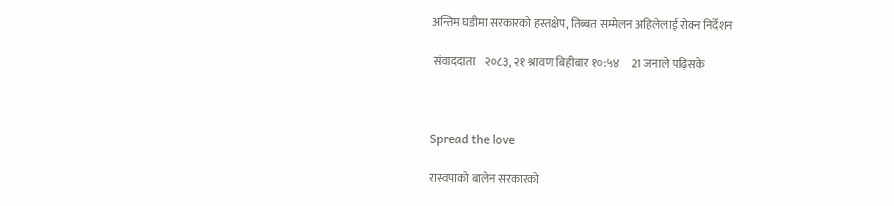अन्तिम घडीमा सरकारको हस्तक्षेप, तिब्बत सम्मेलन अहिलेलाई रोक्न निर्देशन

 संवाददाता    २०८३, २१ श्रावण बिहीबार १०:५४     21 जनाले पढ़िसके



Spread the love

रास्वपाको बालेन सरकारको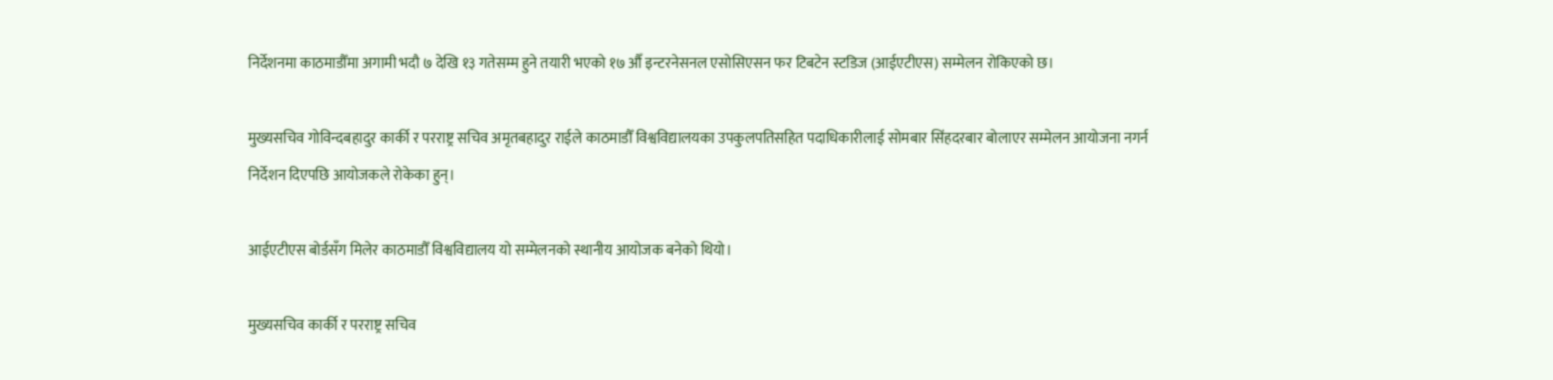निर्देशनमा काठमाडौँमा अगामी भदौ ७ देखि १३ गतेसम्म हुने तयारी भएको १७ औँ इन्टरनेसनल एसोसिएसन फर टिबटेन स्टडिज (आईएटीएस) सम्मेलन रोकिएको छ।

मुख्यसचिव गोविन्दबहादुर कार्की र परराष्ट्र सचिव अमृतबहादुर राईले काठमाडौँ विश्वविद्यालयका उपकुलपतिसहित पदाधिकारीलाई सोमबार सिंहदरबार बोलाएर सम्मेलन आयोजना नगर्न निर्देशन दिएपछि आयोजकले रोकेका हुन्।

आईएटीएस बोर्डसँग मिलेर काठमाडौँ विश्वविद्यालय यो सम्मेलनको स्थानीय आयोजक बनेको थियो।

मुख्यसचिव कार्की र परराष्ट्र सचिव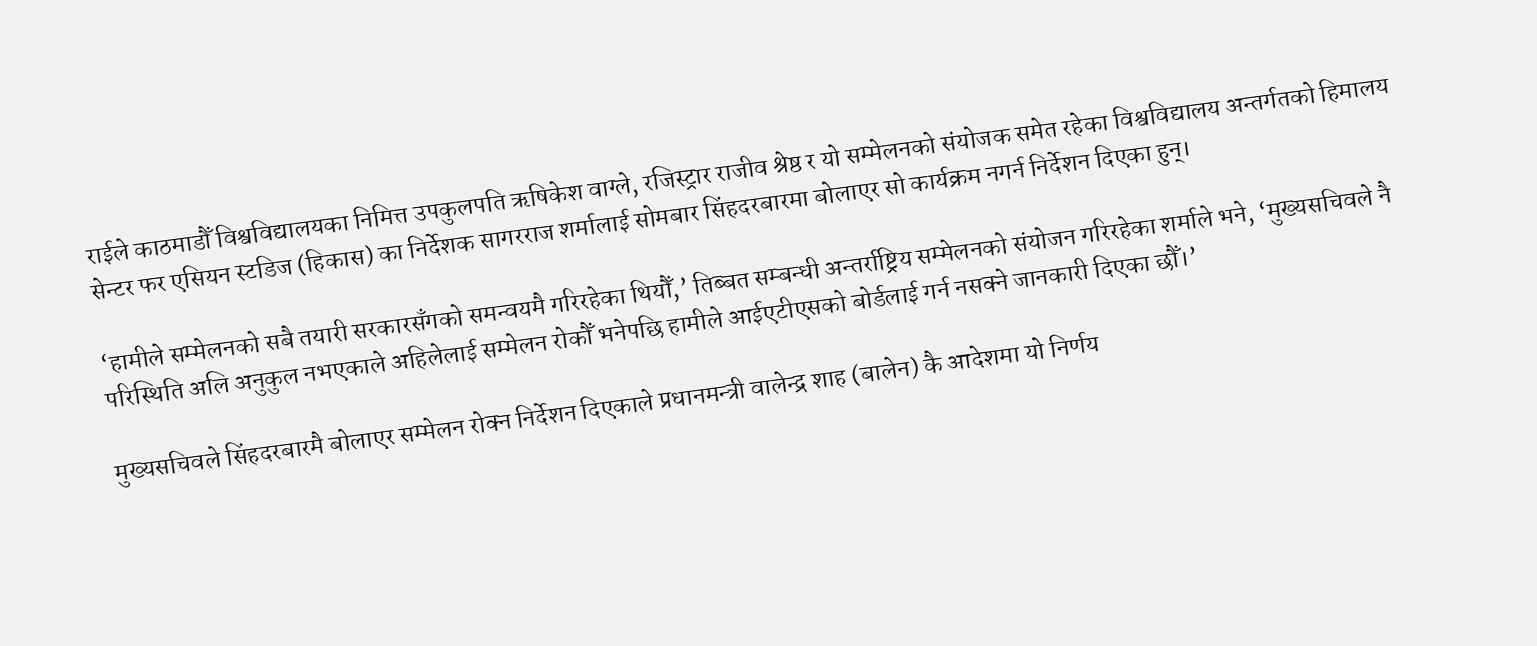राईले काठमाडौँ विश्वविद्यालयका निमित्त उपकुलपति ऋषिकेश वाग्ले, रजिस्ट्रार राजीव श्रेष्ठ र यो सम्मेलनको संयोजक समेत रहेका विश्वविद्यालय अन्तर्गतको हिमालय सेन्टर फर एसियन स्टडिज (हिकास) का निर्देशक सागरराज शर्मालाई सोमबार सिंहदरबारमा बोलाएर सो कार्यक्रम नगर्न निर्देशन दिएका हुन्।

‘हामीले सम्मेलनको सबै तयारी सरकारसँगको समन्वयमै गरिरहेका थियौँ,’ तिब्बत सम्बन्धी अन्तर्राष्ट्रिय सम्मेलनको संयोजन गरिरहेका शर्माले भने, ‘मुख्यसचिवले नै परिस्थिति अलि अनुकुल नभएकाले अहिलेलाई सम्मेलन रोकौँ भनेपछि हामीले आईएटीएसको बोर्डलाई गर्न नसक्ने जानकारी दिएका छौँ।’

मुख्यसचिवले सिंहदरबारमै बोलाएर सम्मेलन रोक्न निर्देशन दिएकाले प्रधानमन्त्री वालेन्द्र शाह (बालेन) कै आदेशमा यो निर्णय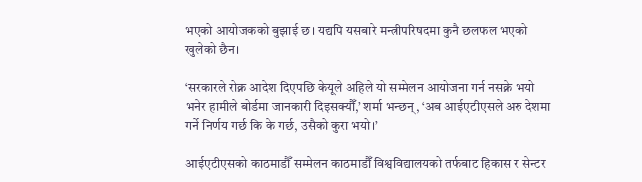भएको आयोजकको बुझाई छ। यद्यपि यसबारे मन्त्रीपरिषदमा कुनै छलफल भएको खुलेको छैन।

‘सरकारले रोक्न आदेश दिएपछि केयूले अहिले यो सम्मेलन आयोजना गर्न नसक्ने भयो भनेर हामीले बोर्डमा जानकारी दिइसक्यौँ,’ शर्मा भन्छन्, ‘अब आईएटीएसले अरु देशमा गर्ने निर्णय गर्छ कि के गर्छ, उसैको कुरा भयो।’

आईएटीएसको काठमाडौँ सम्मेलन काठमाडौँ विश्वविद्यालयको तर्फबाट हिकास र सेन्टर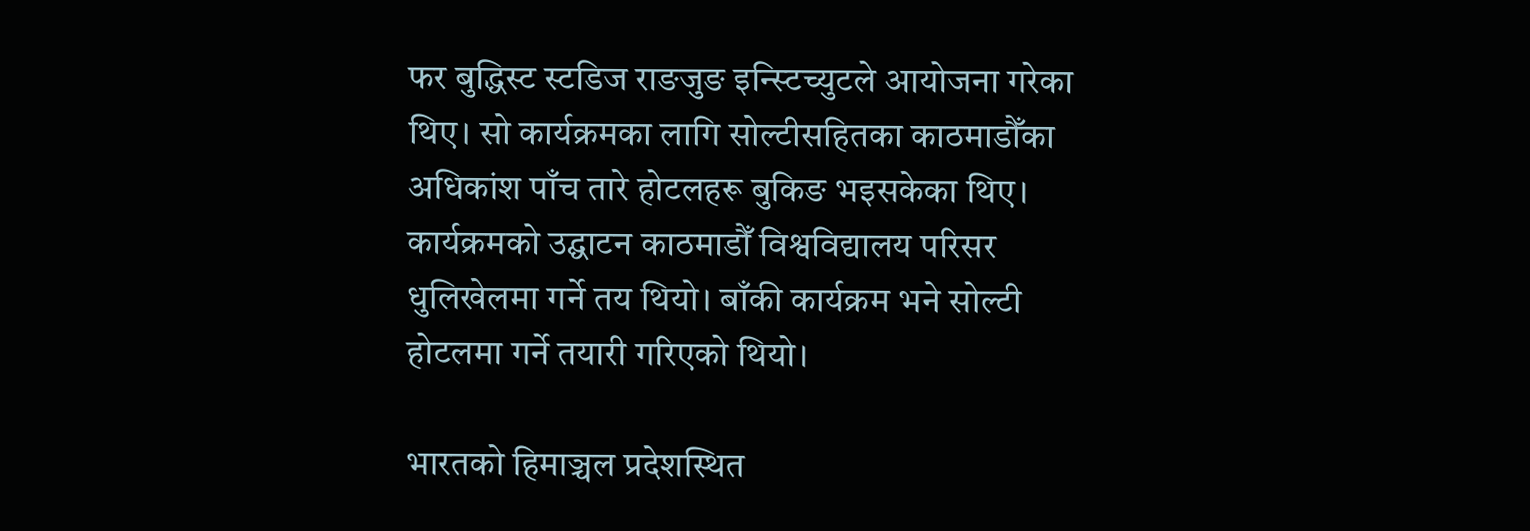फर बुद्धिस्ट स्टडिज राङजुङ इन्स्टिच्युटले आयोजना गरेका थिए। सो कार्यक्रमका लागि सोल्टीसहितका काठमाडौँका अधिकांश पाँच तारे होटलहरू बुकिङ भइसकेका थिए। कार्यक्रमको उद्घाटन काठमाडौँ विश्वविद्यालय परिसर धुलिखेलमा गर्ने तय थियो। बाँकी कार्यक्रम भने सोल्टी होटलमा गर्ने तयारी गरिएको थियो।

भारतको हिमाञ्चल प्रदेशस्थित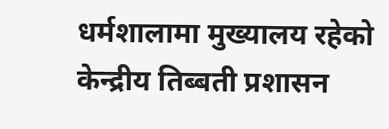धर्मशालामा मुख्यालय रहेको केन्द्रीय तिब्बती प्रशासन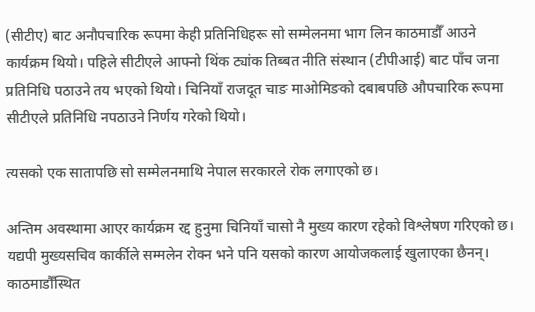(सीटीए) बाट अनौपचारिक रूपमा केही प्रतिनिधिहरू सो सम्मेलनमा भाग लिन काठमाडौँ आउने कार्यक्रम थियो। पहिले सीटीएले आफ्नो थिंक ट्यांक तिब्बत नीति संस्थान (टीपीआई) बाट पाँच जना प्रतिनिधि पठाउने तय भएको थियो। चिनियाँ राजदूत चाङ माओमिङको दबाबपछि औपचारिक रूपमा सीटीएले प्रतिनिधि नपठाउने निर्णय गरेको थियो।

त्यसको एक सातापछि सो सम्मेलनमाथि नेपाल सरकारले रोक लगाएको छ।

अन्तिम अवस्थामा आएर कार्यक्रम रद्द हुनुमा चिनियाँ चासो नै मुख्य कारण रहेको विश्लेषण गरिएको छ। यद्यपी मुख्यसचिव कार्कीले सम्मलेन रोक्न भने पनि यसको कारण आयोजकलाई खुलाएका छैनन्। काठमाडौँस्थित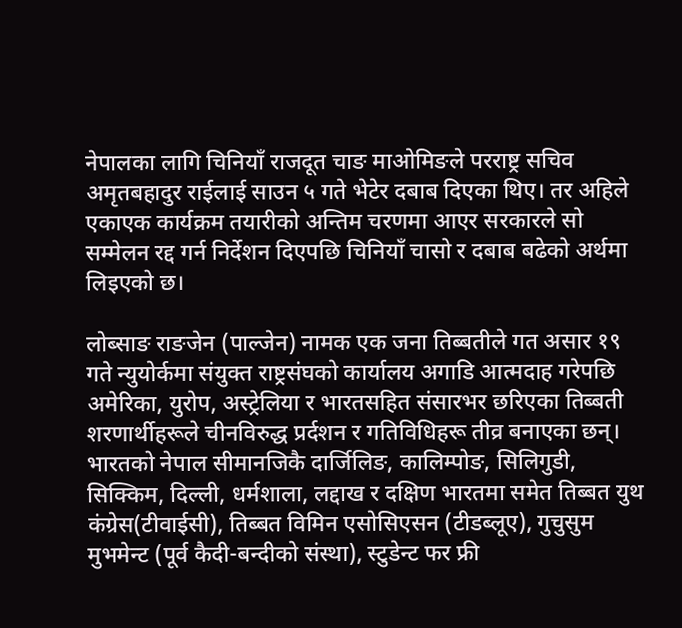नेपालका लागि चिनियाँ राजदूत चाङ माओमिङले परराष्ट्र सचिव अमृतबहादुर राईलाई साउन ५ गते भेटेर दबाब दिएका थिए। तर अहिले एकाएक कार्यक्रम तयारीको अन्तिम चरणमा आएर सरकारले सो सम्मेलन रद्द गर्न निर्देशन दिएपछि चिनियाँ चासो र दबाब बढेको अर्थमा लिइएको छ।

लोब्साङ राङजेन (पाल्जेन) नामक एक जना तिब्बतीले गत असार १९ गते न्युयोर्कमा संयुक्त राष्ट्रसंघको कार्यालय अगाडि आत्मदाह गरेपछि अमेरिका, युरोप, अस्ट्रेलिया र भारतसहित संसारभर छरिएका तिब्बती शरणार्थीहरूले चीनविरुद्ध प्रर्दशन र गतिविधिहरू तीव्र बनाएका छन्। भारतको नेपाल सीमानजिकै दार्जिलिङ, कालिम्पोङ, सिलिगुडी, सिक्किम, दिल्ली, धर्मशाला, लद्दाख र दक्षिण भारतमा समेत तिब्बत युथ कंग्रेस(टीवाईसी), तिब्बत विमिन एसोसिएसन (टीडब्लूए), गुचुसुम मुभमेन्ट (पूर्व कैदी‐बन्दीको संस्था), स्टुडेन्ट फर फ्री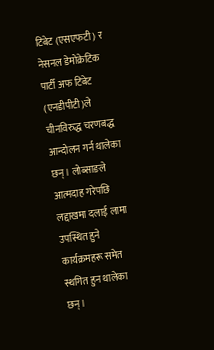टिबेट (एसएफटी) र नेसनल डेमोक्रेटिक पार्टी अफ टिबेट (एनडीपीटी)ले चीनविरुद्ध चरणबद्ध आन्दोलन गर्न थालेका छन्। लोब्साङले आत्मदाह गरेपछि लद्दाखमा दलाई लामा उपस्थित हुने कार्यक्रमहरू समेत स्थगित हुन थालेका छन्।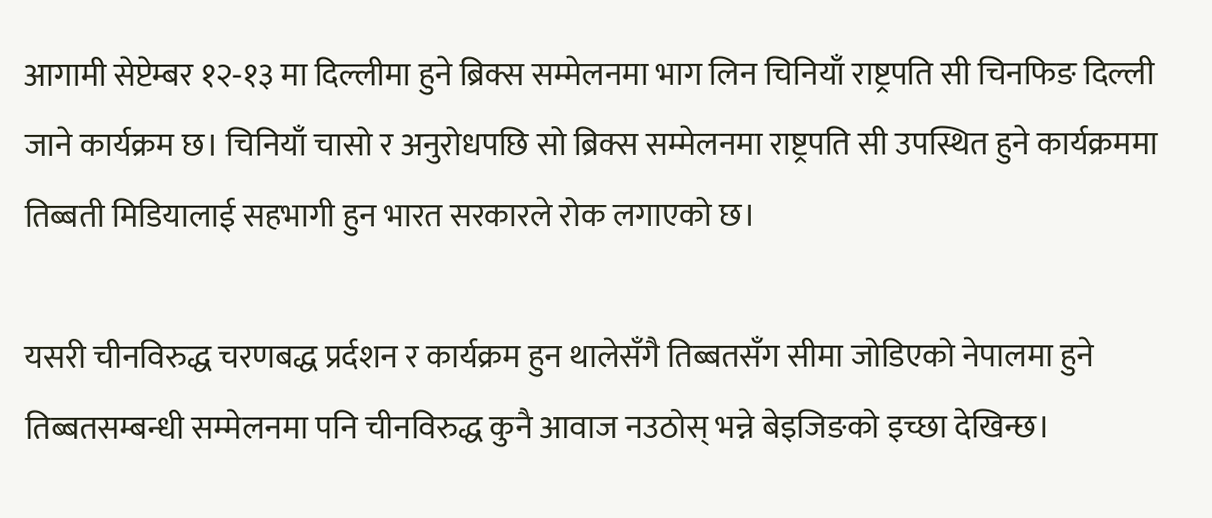आगामी सेप्टेम्बर १२‐१३ मा दिल्लीमा हुने ब्रिक्स सम्मेलनमा भाग लिन चिनियाँ राष्ट्रपति सी चिनफिङ दिल्ली जाने कार्यक्रम छ। चिनियाँ चासो र अनुरोधपछि सो ब्रिक्स सम्मेलनमा राष्ट्रपति सी उपस्थित हुने कार्यक्रममा तिब्बती मिडियालाई सहभागी हुन भारत सरकारले रोक लगाएको छ।

यसरी चीनविरुद्ध चरणबद्ध प्रर्दशन र कार्यक्रम हुन थालेसँगै तिब्बतसँग सीमा जोडिएको नेपालमा हुने तिब्बतसम्बन्धी सम्मेलनमा पनि चीनविरुद्ध कुनै आवाज नउठोस् भन्ने बेइजिङको इच्छा देखिन्छ।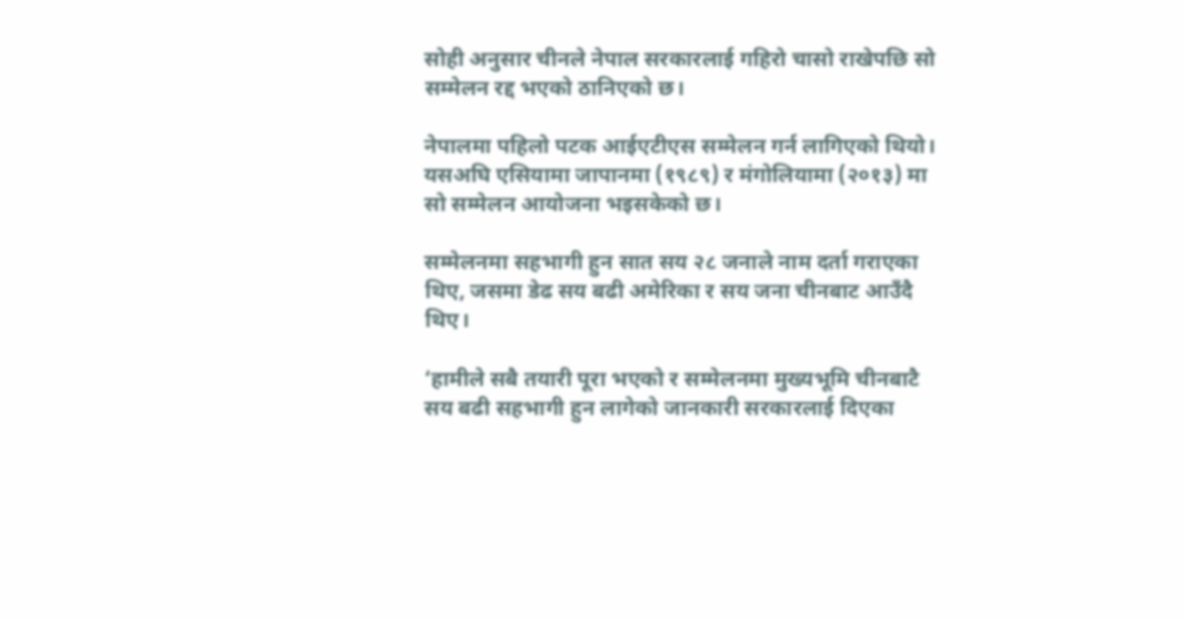सोही अनुसार चीनले नेपाल सरकारलाई गहिरो चासो राखेपछि सो सम्मेलन रद्द भएको ठानिएको छ।

नेपालमा पहिलो पटक आईएटीएस सम्मेलन गर्न लागिएको थियो। यसअघि एसियामा जापानमा (१९८९) र मंगोलियामा (२०१३) मा सो सम्मेलन आयोजना भइसकेको छ।

सम्मेलनमा सहभागी हुन सात सय २८ जनाले नाम दर्ता गराएका थिए, जसमा डेढ सय बढी अमेरिका र सय जना चीनबाट आउँदै थिए।

‘हामीले सबै तयारी पूरा भएको र सम्मेलनमा मुख्यभूमि चीनबाटै सय बढी सहभागी हुन लागेको जानकारी सरकारलाई दिएका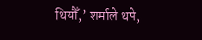थियौँ,’ शर्माले थपे,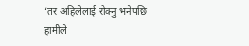‘तर अहिलेलाई रोक्नु भनेपछि हामीले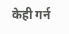केही गर्न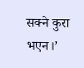सक्ने कुरा भएन।’